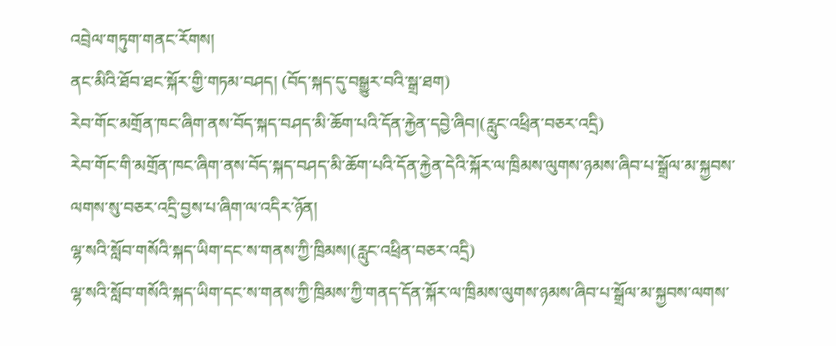འབྲེལ་གཏུག་གནང་རོགས།
ནང་མིའི་ཐོབ་ཐང་སྐོར་གྱི་གཏམ་བཤད། (བོད་སྐད་དུ་བསྒྱུར་བའི་སྒྲ་ཐག)
རེབ་གོང་མགྲོན་ཁང་ཞིག་ནས་བོད་སྐད་བཤད་མི་ཆོག་པའི་དོན་རྐྱེན་དབྱེ་ཞིབ།(རླུང་འཕྲིན་བཅར་འདྲི)
རེབ་གོང་གི་མགྲོན་ཁང་ཞིག་ནས་བོད་སྐད་བཤད་མི་ཆོག་པའི་དོན་རྐྱེན་དེའི་སྐོར་ལ་ཁྲིམས་ལུགས་ཉམས་ཞིབ་པ་སྒྲོལ་མ་སྐྱབས་ལགས་སུ་བཅར་འདྲི་བྱས་པ་ཞིག་ལ་འདིར་ཉོན།
ལྷ་སའི་སློབ་གསོའི་སྐད་ཡིག་དང་ས་གནས་ཀྱི་ཁྲིམས།(རླུང་འཕྲིན་བཅར་འདྲི)
ལྷ་སའི་སློབ་གསོའི་སྐད་ཡིག་དང་ས་གནས་ཀྱི་ཁྲིམས་ཀྱི་གནད་དོན་སྐོར་ལ་ཁྲིམས་ལུགས་ཉམས་ཞིབ་པ་སྒྲོལ་མ་སྐྱབས་ལགས་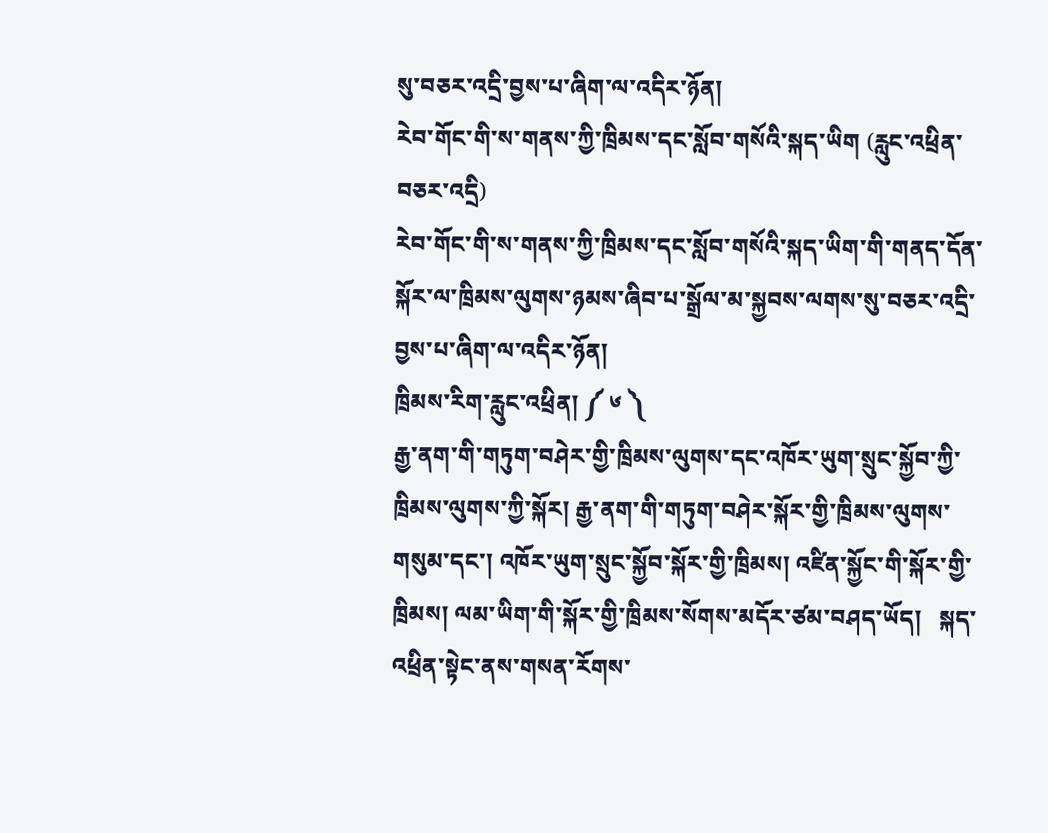སུ་བཅར་འདྲི་བྱས་པ་ཞིག་ལ་འདིར་ཉོན།
རེབ་གོང་གི་ས་གནས་ཀྱི་ཁྲིམས་དང་སློབ་གསོའི་སྐད་ཡིག (རླུང་འཕྲིན་བཅར་འདྲི)
རེབ་གོང་གི་ས་གནས་ཀྱི་ཁྲིམས་དང་སློབ་གསོའི་སྐད་ཡིག་གི་གནད་དོན་སྐོར་ལ་ཁྲིམས་ལུགས་ཉམས་ཞིབ་པ་སྒྲོལ་མ་སྐྱབས་ལགས་སུ་བཅར་འདྲི་བྱས་པ་ཞིག་ལ་འདིར་ཉོན།
ཁྲིམས་རིག་རླུང་འཕྲིན། ༼ ༦ ༽
རྒྱ་ནག་གི་གཏུག་བཤེར་གྱི་ཁྲིམས་ལུགས་དང་འཁོར་ཡུག་སྲུང་སྐྱོབ་ཀྱི་ཁྲིམས་ལུགས་ཀྱི་སྐོར། རྒྱ་ནག་གི་གཏུག་བཤེར་སྐོར་གྱི་ཁྲིམས་ལུགས་གསུམ་དང་། འཁོར་ཡུག་སྲུང་སྐྱོབ་སྐོར་གྱི་ཁྲིམས། འཛིན་སྐྱོང་གི་སྐོར་གྱི་ཁྲིམས། ལམ་ཡིག་གི་སྐོར་གྱི་ཁྲིམས་སོགས་མདོར་ཙམ་བཤད་ཡོད།   སྐད་འཕྲིན་སྟེང་ནས་གསན་རོགས་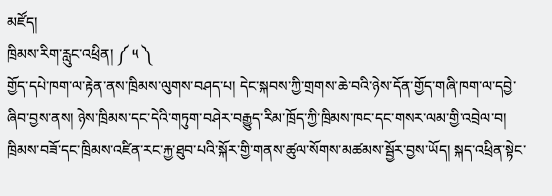མཛོད།
ཁྲིམས་རིག་རླུང་འཕྲིན། ༼ ༥ ༽
གྱོད་དཔེ་ཁག་ལ་རྟེན་ནས་ཁྲིམས་ལུགས་བཤད་པ། དེང་སྐབས་ཀྱི་གྲགས་ཆེ་བའི་ཉེས་དོན་གྱོད་གཞི་ཁག་ལ་དབྱེ་ཞིབ་བྱས་ནས། ཉེས་ཁྲིམས་དང་དེའི་གཏུག་བཤེར་བརྒྱུད་རིམ་ཁྲོད་ཀྱི་ཁྲིམས་ཁང་དང་གསར་ལམ་གྱི་འབྲེལ་བ། ཁྲིམས་བཟོ་དང་ཁྲིམས་འཛིན་རང་རྐྱ་ཐུབ་པའི་སྐོར་གྱི་གནས་ཚུལ་སོགས་མཚམས་སྦྱོར་བྱས་ཡོད། སྐད་འཕྲིན་སྟེང་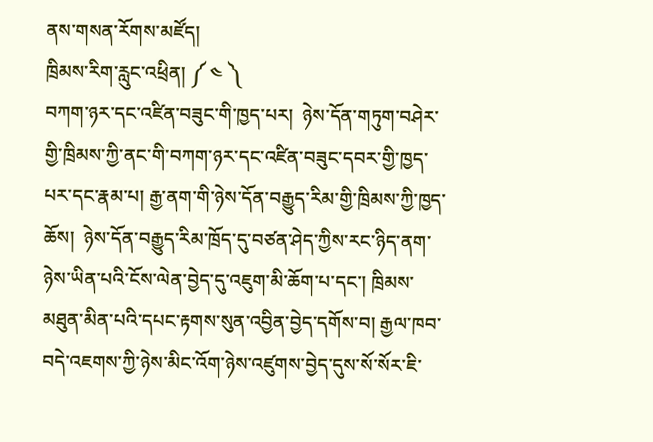ནས་གསན་རོགས་མཛོད།
ཁྲིམས་རིག་རླུང་འཕྲིན། ༼ ༤ ༽
བཀག་ཉར་དང་འཛིན་བཟུང་གི་ཁྱད་པར།  ཉེས་དོན་གཏུག་བཤེར་གྱི་ཁྲིམས་ཀྱི་ནང་གི་བཀག་ཉར་དང་འཛིན་བཟུང་དབར་གྱི་ཁྱད་པར་དང་རྣམ་པ། རྒྱ་ནག་གི་ཉེས་དོན་བརྒྱུད་རིམ་གྱི་ཁྲིམས་ཀྱི་ཁྱད་ཆོས།  ཉེས་དོན་བརྒྱུད་རིམ་ཁྲོད་དུ་བཙན་ཤེད་ཀྱིས་རང་ཉིད་ནག་ཉེས་ཡིན་པའི་ངོས་ལེན་བྱེད་དུ་འཇུག་མི་ཆོག་པ་དང་། ཁྲིམས་མཐུན་མིན་པའི་དཔང་རྟགས་སུན་འབྱིན་བྱེད་དགོས་བ། རྒྱལ་ཁབ་བདེ་འཇགས་ཀྱི་ཉེས་མིང་འོག་ཉེས་འཛུགས་བྱེད་དུས་སོ་སོར་ཇི་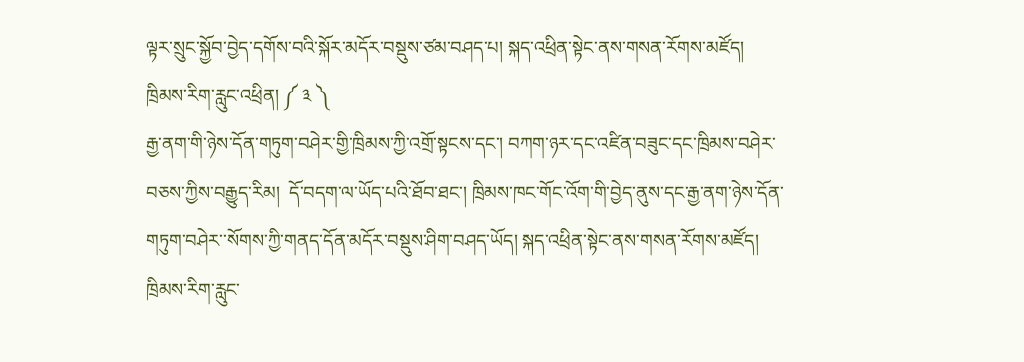ལྟར་སྲུང་སྐྱོབ་བྱེད་དགོས་བའི་སྐོར་མདོར་བསྡུས་ཙམ་བཤད་པ། སྐད་འཕྲིན་སྟེང་ནས་གསན་རོགས་མཛོད།
ཁྲིམས་རིག་རླུང་འཕྲིན། ༼ ༣ ༽
རྒྱ་ནག་གི་ཉེས་དོན་གཏུག་བཤེར་གྱི་ཁྲིམས་ཀྱི་འགྲོ་སྟངས་དང་། བཀག་ཉར་དང་འཛིན་བཟུང་དང་ཁྲིམས་བཤེར་བཅས་ཀྱིས་བརྒྱུད་རིམ།  དོ་བདག་ལ་ཡོད་པའི་ཐོབ་ཐང་། ཁྲིམས་ཁང་གོང་འོག་གི་བྱེད་ནུས་དང་རྒྱ་ནག་ཉེས་དོན་གཏུག་བཤེར་་སོགས་ཀྱི་གནད་དོན་མདོར་བསྡུས་ཤིག་བཤད་ཡོད། སྐད་འཕྲིན་སྟེང་ནས་གསན་རོགས་མཛོད།
ཁྲིམས་རིག་རླུང་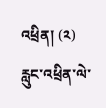འཕྲིན། (༢)
རླུང་འཕྲིན་ལེ་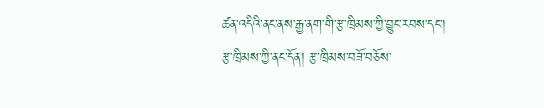ཚན་འདིའི་ནང་ནས་རྒྱ་ནག་གི་རྩ་ཁྲིམས་ཀྱི་བྱུང་རབས་དང་།  རྩ་ཁྲིམས་ཀྱི་ནང་དོན། རྩ་ཁྲིམས་བཟོ་བཅོས་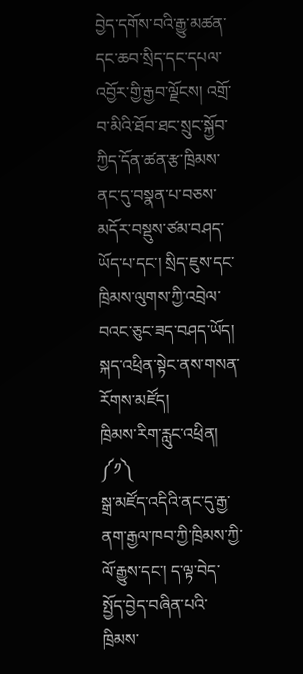བྱེད་དགོས་བའི་རྒྱུ་མཚན་དང་ཆབ་སྲིད་དང་དཔལ་འབྱོར་གྱི་རྒྱབ་ལྗོངས། འགྲོ་བ་མིའི་ཐོབ་ཐང་སྲུང་སྐྱོབ་ཀྱིད་དོན་ཚན་རྩ་ཁྲིམས་ནང་དུ་བསྣན་པ་བཅས་མདོར་བསྡུས་ཙམ་བཤད་ཡོད་པ་དང་། སྲིད་ཇུས་དང་ཁྲིམས་ལུགས་ཀྱི་འབྲེལ་བའང་ཅུང་ཟད་བཤད་ཡོད། སྐད་འཕྲིན་སྟེང་ནས་གསན་རོགས་མཛོད།
ཁྲིམས་རིག་རླུང་འཕྲིན། ༼༡༽
སྒྲ་མཛོད་འདིའི་ནང་དུ་རྒྱ་ནག་རྒྱལ་ཁབ་ཀྱི་ཁྲིམས་ཀྱི་ལོ་རྒྱུས་དང་། ད་ལྟ་བེད་སྤྱོད་བྱེད་བཞིན་པའི་ཁྲིམས་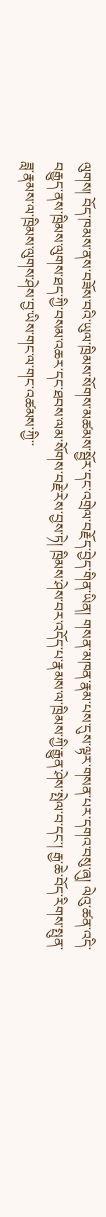ལུགས། བོད་ཁམས་ནས་བཟོས་བའི་ཡུལ་ཁྲིམས་སོགས་མཚམས་སྦྱོར་དང་འགྲེལ་བརྗོད་བྱེད་གིན་ཡིན། གསན་མཁན་རྣམ་པས་དུས་ལྟར་གསན་པར་དགའ་བསུ་ཞུ། ལེའུ་ཚན་འདི་བརྒྱུད་ནས་ཁྲིམས་ལུགས་ཐད་ཀྱི་བསམ་འཆར་དང་ཐབས་ལམ་སོགས་བརྗེ་རེས་བྱས་ཏེ། ཁྲིམས་ཤེས་བར་འདོད་པ་རྣམས་ལ་ཁྲིམས་ཀྱི་རྒྱུན་ཤེས་སྤེལ་བ་དང་། རྒྱ་ཆེ་བོད་རིགས་སྤུན་ཟླ་རྣམས་ལ་ཁྲིམས་ལུགས་ཤེས་བྱ་ཡིས་གང་ལ་གང་འཚམས་ཀྱི་་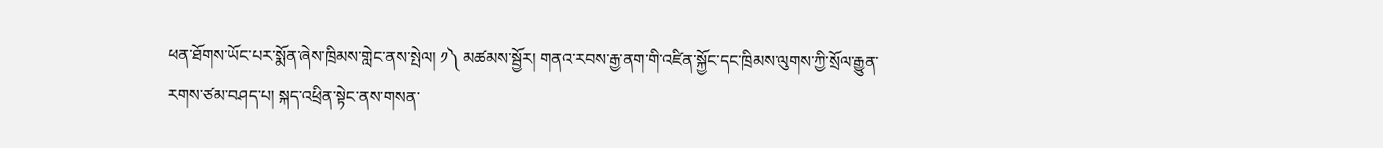ཕན་ཐོགས་ཡོང་པར་སྨོན་ཞེས་ཁྲིམས་གླེང་ནས་སྤེལ། ༡༽ མཚམས་སྦྱོར། གནའ་རབས་རྒྱ་ནག་གི་འཛིན་སྐྱོང་དང་ཁྲིམས་ལུགས་ཀྱི་སྲོལ་རྒྱུན་རགས་ཙམ་བཤད་པ། སྐད་འཕྲིན་སྟེང་ནས་གསན་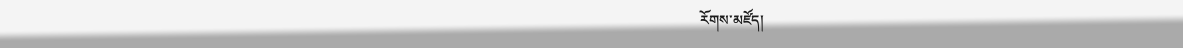རོགས་མཛོད།